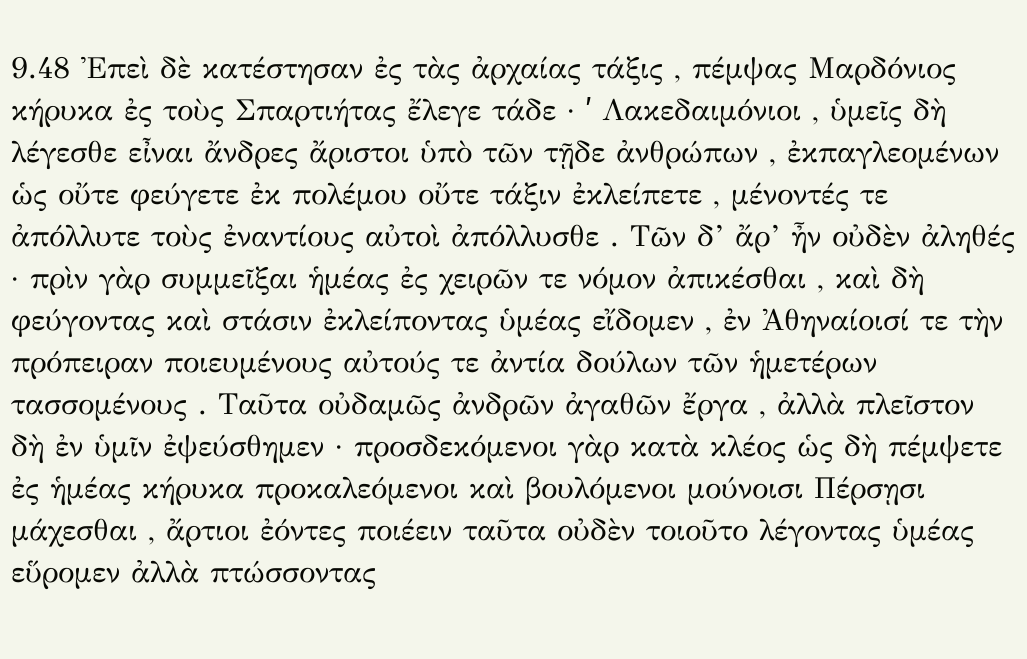9.48 Ἐπεὶ δὲ κατέστησαν ἐς τὰς ἀρχαίας τάξις , πέμψας Μαρδόνιος κήρυκα ἐς τοὺς Σπαρτιήτας ἔλεγε τάδε · ʹ Λακεδαιμόνιοι , ὑμεῖς δὴ λέγεσθε εἶναι ἄνδρες ἄριστοι ὑπὸ τῶν τῇδε ἀνθρώπων , ἐκπαγλεομένων ὡς οὔτε φεύγετε ἐκ πολέμου οὔτε τάξιν ἐκλείπετε , μένοντές τε ἀπόλλυτε τοὺς ἐναντίους αὐτοὶ ἀπόλλυσθε . Τῶν δ’ ἄρ’ ἦν οὐδὲν ἀληθές · πρὶν γὰρ συμμεῖξαι ἡμέας ἐς χειρῶν τε νόμον ἀπικέσθαι , καὶ δὴ φεύγοντας καὶ στάσιν ἐκλείποντας ὑμέας εἴδομεν , ἐν Ἀθηναίοισί τε τὴν πρόπειραν ποιευμένους αὐτούς τε ἀντία δούλων τῶν ἡμετέρων τασσομένους . Ταῦτα οὐδαμῶς ἀνδρῶν ἀγαθῶν ἔργα , ἀλλὰ πλεῖστον δὴ ἐν ὑμῖν ἐψεύσθημεν · προσδεκόμενοι γὰρ κατὰ κλέος ὡς δὴ πέμψετε ἐς ἡμέας κήρυκα προκαλεόμενοι καὶ βουλόμενοι μούνοισι Πέρσῃσι μάχεσθαι , ἄρτιοι ἐόντες ποιέειν ταῦτα οὐδὲν τοιοῦτο λέγοντας ὑμέας εὕρομεν ἀλλὰ πτώσσοντας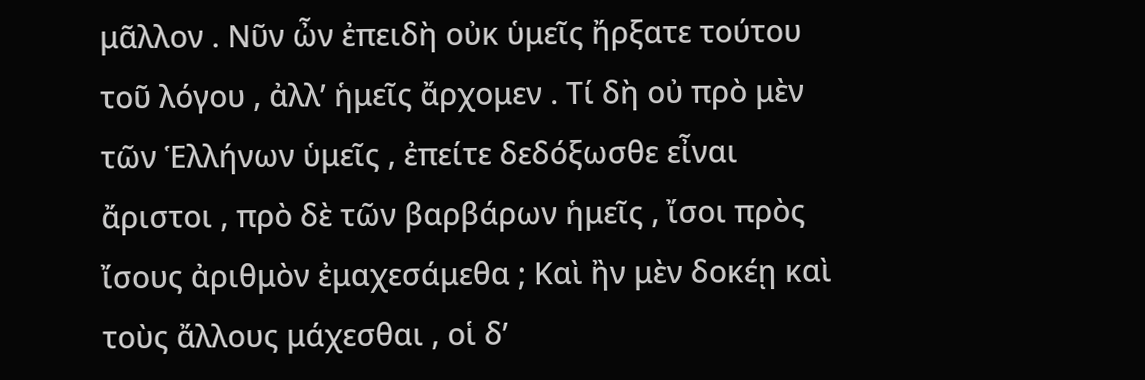μᾶλλον . Νῦν ὦν ἐπειδὴ οὐκ ὑμεῖς ἤρξατε τούτου τοῦ λόγου , ἀλλ’ ἡμεῖς ἄρχομεν . Τί δὴ οὐ πρὸ μὲν τῶν Ἑλλήνων ὑμεῖς , ἐπείτε δεδόξωσθε εἶναι ἄριστοι , πρὸ δὲ τῶν βαρβάρων ἡμεῖς , ἴσοι πρὸς ἴσους ἀριθμὸν ἐμαχεσάμεθα ; Καὶ ἢν μὲν δοκέῃ καὶ τοὺς ἄλλους μάχεσθαι , οἱ δ’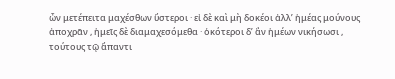ὦν μετέπειτα μαχέσθων ὕστεροι · εἰ δὲ καὶ μὴ δοκέοι ἀλλ’ ἡμέας μούνους ἀποχρᾶν , ἡμεῖς δὲ διαμαχεσόμεθα · ὁκότεροι δ’ ἂν ἡμέων νικήσωσι , τούτους τῷ ἅπαντι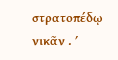στρατοπέδῳ νικᾶν . ʹ